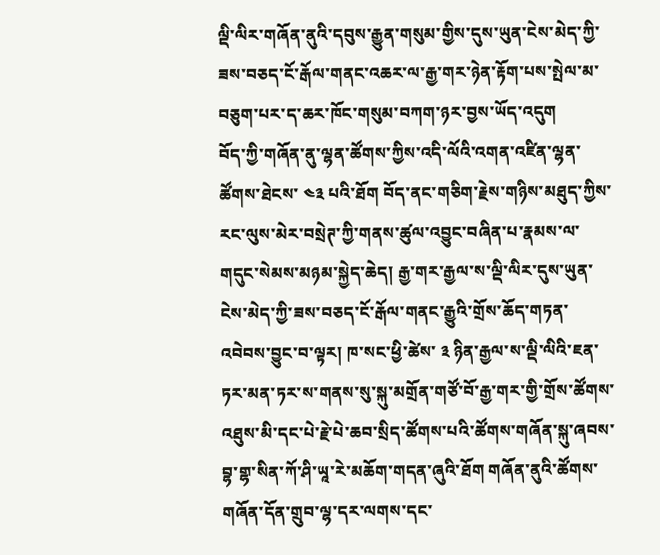ལྡི་ལིར་གཞོན་ནུའི་དབུས་རྒྱུན་གསུམ་གྱིས་དུས་ཡུན་ངེས་མེད་ཀྱི་ཟས་བཅད་ངོ་རྒོལ་གནང་འཆར་ལ་རྒྱ་གར་ཉེན་རྟོག་པས་སྤེལ་མ་བཅུག་པར་ད་ཆར་ཁོང་གསུམ་བཀག་ཉར་བྱས་ཡོད་འདུག
བོད་ཀྱི་གཞོན་ནུ་ལྷན་ཚོགས་ཀྱིས་འདི་ལོའི་འགན་འཛིན་ལྷན་ཚོགས་ཐེངས་ ༤༣ པའི་ཐོག བོད་ནང་གཅིག་རྗེས་གཉིས་མཐུད་ཀྱིས་རང་ལུས་མེར་བསྲེཊ་ཀྱི་གནས་ཚུལ་འབྱུང་བཞིན་པ་རྣམས་ལ་གདུང་སེམས་མཉམ་སྐྱེད་ཆེད། རྒྱ་གར་རྒྱལ་ས་ལྡི་ལིར་དུས་ཡུན་ངེས་མེད་ཀྱི་ཟས་བཅད་ངོ་རྒོལ་གནང་རྒྱུའི་གྲོས་ཆོད་གཏན་འབེབས་བྱུང་བ་ལྟར། ཁ་སང་ཕྱི་ཚེས་ ༣ ཉིན་རྒྱལ་ས་ལྡི་ལིའི་ཇན་ཏར་མན་ཏར་ས་གནས་སུ་སྐུ་མགྲོན་གཙོ་བོ་རྒྱ་གར་གྱི་གྲོས་ཚོགས་འཐུས་མི་དང་པེ་རྗེ་པེ་ཆབ་སྲིད་ཚོགས་པའི་ཚོགས་གཞོན་སྐུ་ཞབས་བྷ་གྷ་སིན་ཀོ་ཤི་ཡཱ་རེ་མཆོག་གདན་ཞུའི་ཐོག གཞོན་ནུའི་ཚོགས་གཞོན་དོན་གྲུབ་ལྷ་དར་ལགས་དང་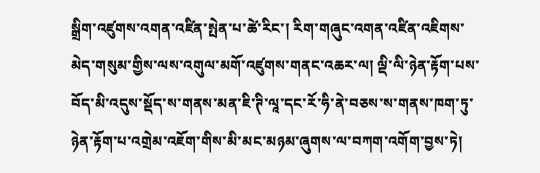སྒྲིག་འཛུགས་འགན་འཛིན་སྤེན་པ་ཚེ་རིང་། རིག་གཞུང་འགན་འཛིན་འཇིགས་མེད་གསུམ་གྱིས་ལས་འགུལ་མགོ་འཛུགས་གནང་འཆར་ལ། ལྡི་ལི་ཉེན་རྟོག་པས་བོད་མི་འདུས་སྡོད་ས་གནས་མན་ཇི་ཊི་ལཱ་དང་རོ་ཧི་ནེ་བཅས་ས་གནས་ཁག་ཏུ་ཉེན་རྟོག་པ་འགྲེམ་འཇོག་གིས་མི་མང་མཉམ་ཞུགས་ལ་བཀག་འགོག་བྱས་ཏེ།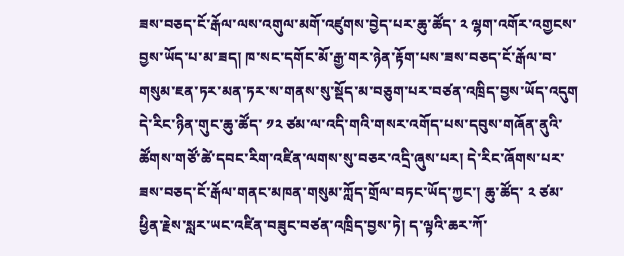ཟས་བཅད་ངོ་རྒོལ་ལས་འགུལ་མགོ་འཛུགས་བྱེད་པར་ཆུ་ཚོད་ ༢ ལྷག་འགོར་འགྱངས་བྱས་ཡོད་པ་མ་ཟད། ཁ་སང་དགོང་མོ་རྒྱ་གར་ཉེན་རྟོག་པས་ཟས་བཅད་ངོ་རྒོལ་བ་གསུམ་ཇན་ཏར་མན་ཏར་ས་གནས་སུ་སྡོད་མ་བཅུག་པར་བཙན་འཁྲིད་བྱས་ཡོད་འདུག
དེ་རིང་ཉིན་གུང་ཆུ་ཚོད་ ༡༢ ཙམ་ལ་འདི་གའི་གསར་འགོད་པས་དབུས་གཞོན་ནུའི་ཚོགས་གཙོ་ཚེ་དབང་རིག་འཛིན་ལགས་སུ་བཅར་འདྲི་ཞུས་པར། དེ་རིང་ཞོགས་པར་ཟས་བཅད་ངོ་རྒོལ་གནང་མཁན་གསུམ་ཀློད་གྲོལ་བཏང་ཡོད་ཀྱང་། ཆུ་ཚོད་ ༢ ཙམ་ཕྱིན་རྗེས་སླར་ཡང་འཛིན་བཟུང་བཙན་འཁྲིད་བྱས་ཏེ། ད་ལྟའི་ཆར་ཀོ་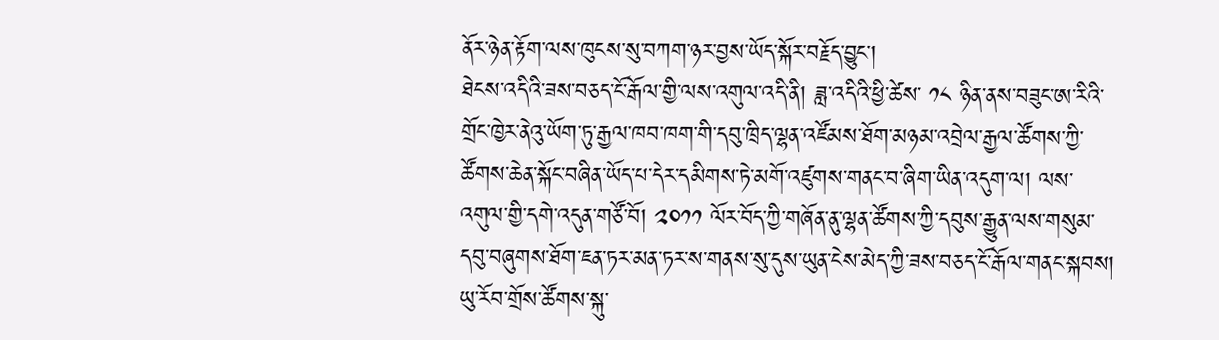ནོར་ཉེན་རྟོག་ལས་ཁུངས་སུ་བཀག་ཉར་བྱས་ཡོད་སྐོར་བརྗོད་བྱུང་།
ཐེངས་འདིའི་ཟས་བཅད་ངོ་རྒོལ་གྱི་ལས་འགུལ་འདི་ནི། ཟླ་འདིའི་ཕྱི་ཚེས་ ༡༨ ཉིན་ནས་བཟུང་ཨ་རིའི་གྲོང་ཁྱེར་ནེའུ་ཡོག་ཏུ་རྒྱལ་ཁབ་ཁག་གི་དབུ་ཁྲིད་ལྷན་འཛོམས་ཐོག་མཉམ་འབྲེལ་རྒྱལ་ཚོགས་ཀྱི་ཚོགས་ཆེན་སྐོང་བཞིན་ཡོད་པ་དེར་དམིགས་ཏེ་མགོ་འཛུགས་གནང་བ་ཞིག་ཡིན་འདུག་ལ། ལས་འགུལ་གྱི་དགེ་འདུན་གཙོ་བོ། ༢༠༡༡ ལོར་བོད་ཀྱི་གཞོན་ནུ་ལྷན་ཚོགས་ཀྱི་དབུས་རྒྱུན་ལས་གསུམ་དབུ་བཞུགས་ཐོག་ཇན་ཏར་མན་ཏར་ས་གནས་སུ་དུས་ཡུན་ངེས་མེད་ཀྱི་ཟས་བཅད་ངོ་རྒོལ་གནང་སྐབས། ཡུ་རོབ་གྲོས་ཚོགས་སྐུ་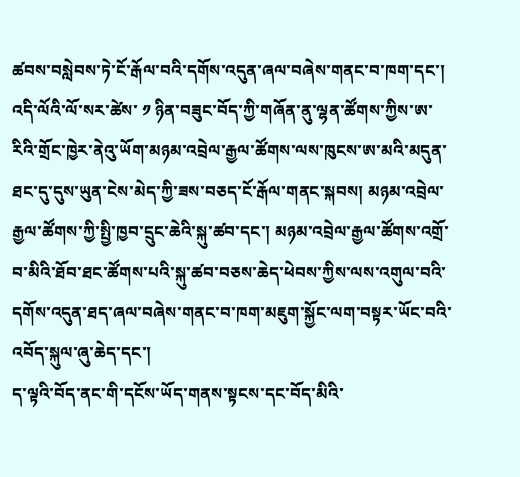ཚབས་བསླེབས་ཏེ་ངོ་རྒོལ་བའི་དགོས་འདུན་ཞལ་བཞེས་གནང་བ་ཁག་དང་། འདི་ལོའི་ལོ་སར་ཚེས་ ༡ ཉིན་བཟུང་བོད་ཀྱི་གཞོན་ནུ་ལྷན་ཚོགས་ཀྱིས་ཨ་རིའི་གྲོང་ཁྱེར་ནེའུ་ཡོག་མཉམ་འབྲེལ་རྒྱལ་ཚོགས་ལས་ཁུངས་ཨ་མའི་མདུན་ཐང་དུ་དུས་ཡུན་ངེས་མེད་ཀྱི་ཟས་བཅད་ངོ་རྒོལ་གནང་སྐབས། མཉམ་འབྲེལ་རྒྱལ་ཚོགས་ཀྱི་སྤྱི་ཁྱབ་དྲུང་ཆེའི་སྐུ་ཚབ་དང་། མཉམ་འབྲེལ་རྒྱལ་ཚོགས་འགྲོ་བ་མིའི་ཐོབ་ཐང་ཚོགས་པའི་སྐུ་ཚབ་བཅས་ཆེད་ཕེབས་ཀྱིས་ལས་འགུལ་བའི་དགོས་འདུན་ཐད་ཞལ་བཞེས་གནང་བ་ཁག་མཇུག་སྐྱོང་ལག་བསྟར་ཡོང་བའི་འབོད་སྐུལ་ཞུ་ཆེད་དང་།
ད་ལྟའི་བོད་ནང་གི་དངོས་ཡོད་གནས་སྟངས་དང་བོད་མིའི་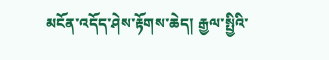མངོན་འདོད་ཤེས་རྟོགས་ཆེད། རྒྱལ་སྤྱིའི་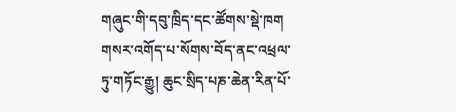གཞུང་གི་དབུ་ཁྲིད་དང་ཚོགས་སྡེ་ཁག གསར་འགོད་པ་སོགས་བོད་ནང་འཕྲལ་ཏུ་གཏོང་རྒྱུ། ཆུང་སྲིད་པཎ་ཆེན་རིན་པོ་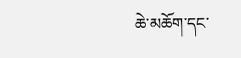ཆེ་མཆོག་དང་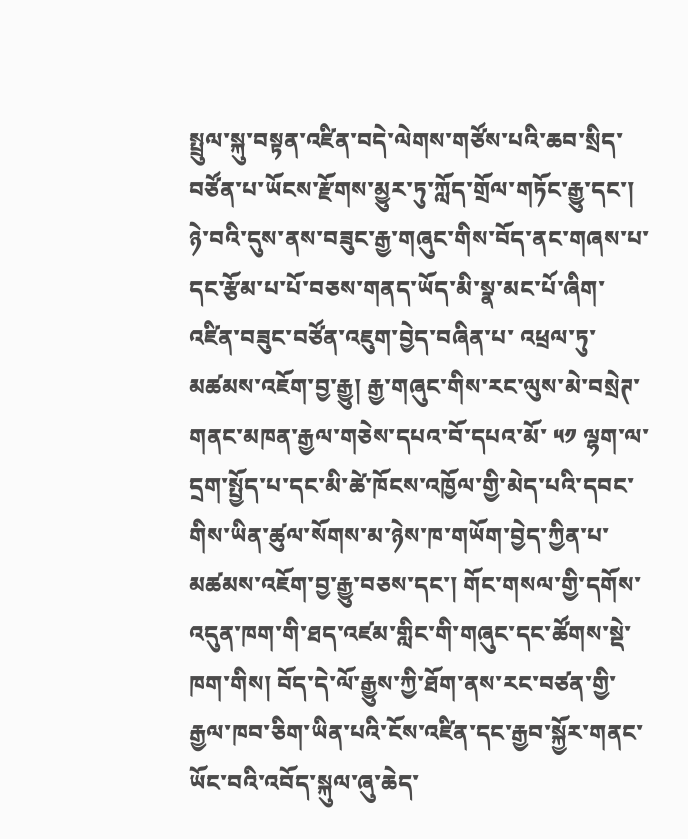སྤྲུལ་སྐུ་བསྟན་འཛིན་བདེ་ལེགས་གཙོས་པའི་ཆབ་སྲིད་བཙོན་པ་ཡོངས་རྫོགས་མྱུར་ཏུ་ཀློད་གྲོལ་གཏོང་རྒྱུ་དང་། ཉེ་བའི་དུས་ནས་བཟུང་རྒྱ་གཞུང་གིས་བོད་ནང་གཞས་པ་དང་རྩོམ་པ་པོ་བཅས་གནད་ཡོད་མི་སྣ་མང་པོ་ཞིག་འཛིན་བཟུང་བཙོན་འཇུག་བྱེད་བཞིན་པ་ འཕྲལ་ཏུ་མཚམས་འཇོག་བྱ་རྒྱུ། རྒྱ་གཞུང་གིས་རང་ལུས་མེ་བསྲེཊ་གནང་མཁན་རྒྱལ་གཅེས་དཔའ་བོ་དཔའ་མོ་ ༥༡ ལྷག་ལ་ དྲག་སྤྱོད་པ་དང་མི་ཚེ་ཁོངས་འཁྱོལ་གྱི་མེད་པའི་དབང་གིས་ཡིན་ཚུལ་སོགས་མ་ཉེས་ཁ་གཡོག་བྱེད་ཀྱིན་པ་མཚམས་འཇོག་བྱ་རྒྱུ་བཅས་དང་། གོང་གསལ་གྱི་དགོས་འདུན་ཁག་གི་ཐད་འཛམ་གླིང་གི་གཞུང་དང་ཚོགས་སྡེ་ཁག་གིས། བོད་དེ་ལོ་རྒྱུས་ཀྱི་ཐོག་ནས་རང་བཙན་གྱི་རྒྱལ་ཁབ་ཅིག་ཡིན་པའི་ངོས་འཛིན་དང་རྒྱབ་སྐྱོར་གནང་ཡོང་བའི་འབོད་སྐུལ་ཞུ་ཆེད་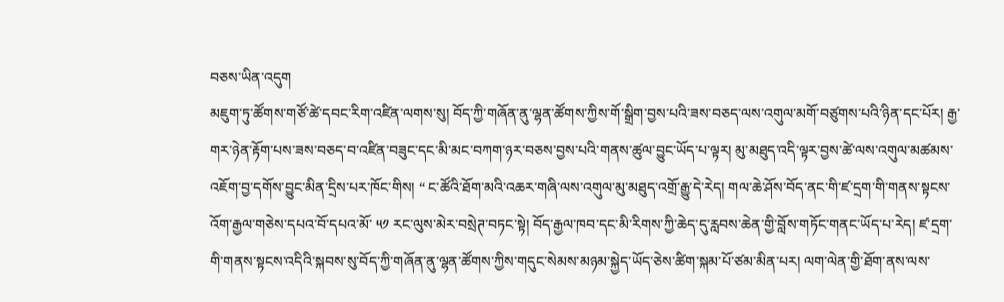བཅས་ཡིན་འདུག
མཇུག་ཏུ་ཚོགས་གཙོ་ཚེ་དབང་རིག་འཛིན་ལགས་སུ། བོད་ཀྱི་གཞོན་ནུ་ལྷན་ཚོགས་ཀྱིས་གོ་སྒྲིག་བྱས་པའི་ཟས་བཅད་ལས་འགུལ་མགོ་བཙུགས་པའི་ཉིན་དང་པོར། རྒྱ་གར་ཉེན་རྟོག་པས་ཟས་བཅད་བ་འཛིན་བཟུང་དང་མི་མང་བཀག་ཉར་བཅས་བྱས་པའི་གནས་ཚུལ་བྱུང་ཡོད་པ་ལྟར། མུ་མཐུད་འདི་ལྟར་བྱས་ཚེ་ལས་འགུལ་མཚམས་འཇོག་བྱ་དགོས་བྱུང་མིན་དྲིས་པར་ཁོང་གིས། “ ང་ཚོའི་ཐོག་མའི་འཆར་གཞི་ལས་འགུལ་མུ་མཐུད་འགྲོ་རྒྱུ་དེ་རེད། གལ་ཆེ་ཤོས་བོད་ནང་གི་ཛ་དྲག་གི་གནས་སྟངས་འོག་རྒྱལ་གཅེས་དཔའ་བོ་དཔའ་མོ་ ༥༡ རང་ལུས་མེར་བསྲེཊ་བཏང་སྟེ། བོད་རྒྱལ་ཁབ་དང་མི་རིགས་ཀྱི་ཆེད་དུ་རླབས་ཆེན་གྱི་བློས་གཏོང་གནང་ཡོད་པ་རེད། ཛ་དྲག་གི་གནས་སྟངས་འདིའི་སྐབས་སུ་བོད་ཀྱི་གཞོན་ནུ་ལྷན་ཚོགས་ཀྱིས་གདུང་སེམས་མཉམ་སྐྱེད་ཡོད་ཅེས་ཚིག་སྐམ་པོ་ཙམ་མིན་པར། ལག་ལེན་གྱི་ཐོག་ནས་ལས་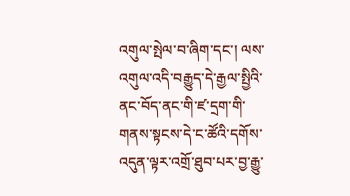འགུལ་སྤེལ་བ་ཞིག་དང་། ལས་འགུལ་འདི་བརྒྱུད་དེ་རྒྱལ་སྤྱིའི་ནང་བོད་ནང་གི་ཛ་དྲག་གི་གནས་སྟངས་དེ་ང་ཚོའི་དགོས་འདུན་ལྟར་འགྲོ་ཐུབ་པར་བྱ་རྒྱུ་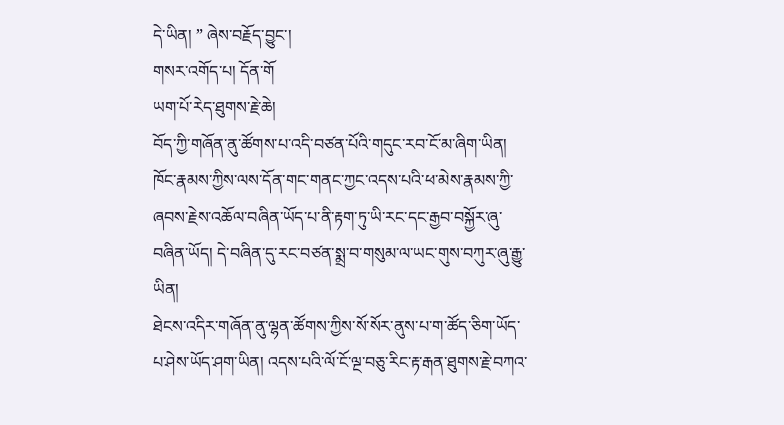དེ་ཡིན། ” ཞེས་བརྗོད་བྱུང་།
གསར་འགོད་པ། དོན་གོ
ཡག་པོ་རེད་ཐུགས་རྗེ་ཆེ།
བོད་ཀྱི་གཞོན་ནུ་ཚོགས་པ་འདི་བཙན་པོའི་གདུང་རབ་ངོ་མ་ཞིག་ཡིན། ཁོང་རྣམས་ཀྱིས་ལས་དོན་གང་གནང་ཀྱང་འདས་པའི་ཕ་མེས་རྣམས་ཀྱི་ཞབས་རྗེས་འཆོལ་བཞིན་ཡོད་པ་ནི་རྟག་ཏུ་ཡི་རང་དང་རྒྱབ་བསྐྱོར་ཞུ་བཞིན་ཡོད། དེ་བཞིན་དུ་རང་བཙན་སྨྲ་བ་གསུམ་ལ་ཡང་གུས་བཀུར་ཞུ་རྒྱུ་ཡིན།
ཐེངས་འདིར་གཞོན་ནུ་ལྷན་ཚོགས་ཀྱིས་སོ་སོར་ནུས་པ་ག་ཚོད་ཅིག་ཡོད་པ་ཤེས་ཡོད་ཤག་ཡིན། འདས་པའི་ལོ་ངོ་ལྔ་བཅུ་རིང་རྟ་རྒན་ཐུགས་རྗེ་བཀའ་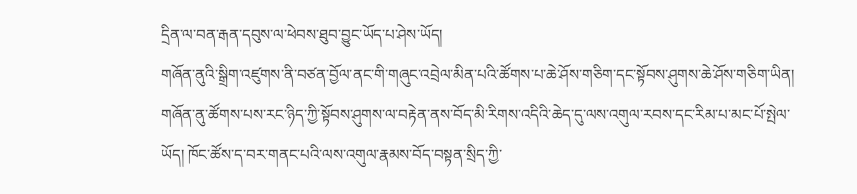དྲིན་ལ་བན་རྒན་དབུས་ལ་ཕེབས་ཐུབ་བྱུང་ཡོད་པ་ཤེས་ཡོད།
གཞོན་ནུའི་སྒྲིག་འཛུགས་ནི་བཙན་བྱོལ་ནང་གི་གཞུང་འབྲེལ་མིན་པའི་ཚོགས་པ་ཆེ་ཤོས་གཅིག་དང་སྟོབས་ཤུགས་ཆེ་ཤོས་གཅིག་ཡིན། གཞོན་ནུ་ཚོགས་པས་རང་ཉིད་ཀྱི་སྟོབས་ཤུགས་ལ་བརྟེན་ནས་བོད་མི་རིགས་འདིའི་ཆེད་དུ་ལས་འགུལ་རབས་དང་རིམ་པ་མང་པོ་སྤེལ་ཡོད། ཁོང་ཚོས་ད་བར་གནང་པའི་ལས་འགུལ་རྣམས་བོད་བསྟན་སྲིད་ཀྱི་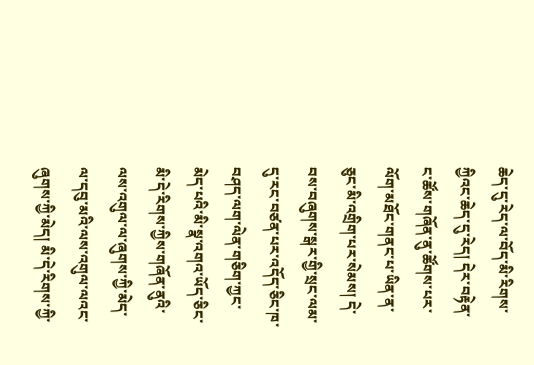ཆེད་དུ་རེད་ལ་བོད་མི་རིགས་ཀྱིའང་ཆེད་དུ་རེད། དེར་བརྟེན་ང་ཚོས་གཞོན་ནུ་ཚོགས་པར་ལོག་མཐོང་གནང་པ་ཡིན་ན་ཅུང་མི་འགྲིག་པར་སེམས། དེ་བས་བཞུགས་སྒར་གྱི་སྲང་ལམ་དུ་རང་བཙན་པར་འདོད་ཅིང་ཁ་བཤད་ལག་ལེན་གཅིག་ཀྱང་མེད་པའི་མི་སྣ་འགའ་ཡོད་ཅིང་མི་དེ་རིགས་ཀྱིས་གཞོན་ནུའི་ལས་འགུལ་ལ་ཞུགས་ཀྱི་མེད་ལ་དབུ་མའི་ལས་འགུལ་ལའང་ཞུགས་ཀྱི་མེད། མི་དེ་རིགས་ཀྱི་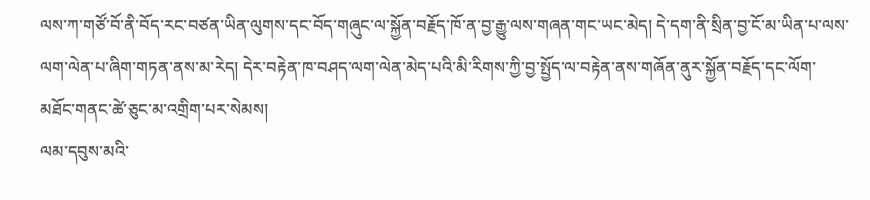ལས་ཀ་གཙོ་བོ་ནི་བོད་རང་བཙན་ཡིན་ལུགས་དང་བོད་གཞུང་ལ་སྐྱོན་བརྗོད་ཁོ་ན་བྱ་རྒྱུ་ལས་གཞན་གང་ཡང་མེད། དེ་དག་ནི་སྲིན་བྱ་ངོ་མ་ཡིན་པ་ལས་ལག་ལེན་པ་ཞིག་གཏན་ནས་མ་རེད། དེར་བརྟེན་ཁ་བཤད་ལག་ལེན་མེད་པའི་མི་རིགས་ཀྱི་བྱ་སྤྱོད་ལ་བརྟེན་ནས་གཞོན་ནུར་སྐྱོན་བརྗོད་དང་ལོག་མཐོང་གནང་ཚེ་ཅུང་མ་འགྲིག་པར་སེམས།
ལམ་དབུས་མའི་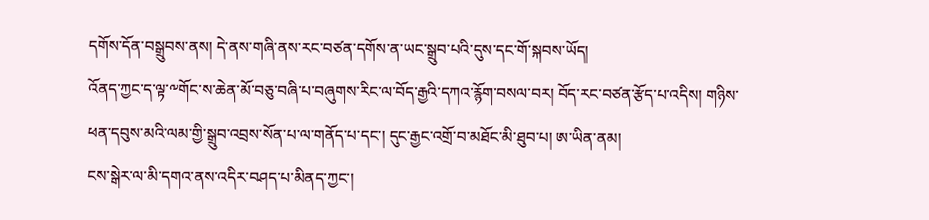དགོས་དོན་བསྒྲུབས་ནས། དེ་ནས་གཞི་ནས་རང་བཙན་དགོས་ན་ཡང་སྒྲུབ་པའི་དུས་དང་གོ་སྐབས་ཡོད།
འོནད་ཀྱང་ད་ལྟ་༸གོང་ས་ཆེན་མོ་བཅུ་བཞི་པ་བཞུགས་རིང་ལ་བོད་རྒྱའི་དཀའ་རྙོག་བསལ་བར། བོད་རང་བཙན་རྩོད་པ་འདིས། གཉིས་ཕན་དབུས་མའི་ལམ་གྱི་སྒྲུབ་འབྲས་སོན་པ་ལ་གནོད་པ་དང་། དུང་རྒྱང་འགྲོ་བ་མཐོང་མི་ཐུབ་པ། ཨ་ཡིན་ནམ།
ངས་སྒེར་ལ་མི་དགའ་ནས་འདིར་བཤད་པ་མིནད་ཀྱང་།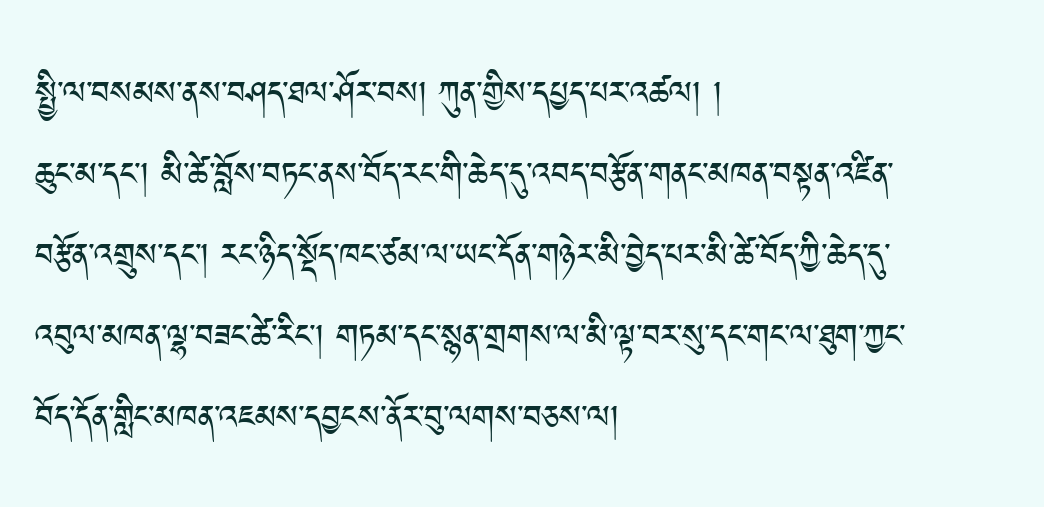སྤྱི་ལ་བསམས་ནས་བཤད་ཐལ་ཤོར་བས། ཀུན་གྱིས་དཔྱད་པར་འཚལ། །
ཆུང་མ་དང་། མི་ཚེ་བློས་བཏང་ནས་བོད་རང་གི་ཆེད་དུ་འབད་བརྩོན་གནང་མཁན་བསྟན་འཛིན་བརྩོན་འགྲུས་དང་། རང་ཉིད་སྡོད་ཁང་ཙམ་ལ་ཡང་དོན་གཉེར་མི་བྱེད་པར་མི་ཚེ་བོད་ཀྱི་ཆེད་དུ་འབུལ་མཁན་ལྷ་བཟང་ཚེ་རིང་། གཏམ་དང་སྙན་གྲགས་ལ་མི་ལྟ་བར་སུ་དང་གང་ལ་ཐུག་ཀྱང་བོད་དོན་གླིང་མཁན་འཇམས་དབྱངས་ནོར་བུ་ལགས་བཅས་ལ།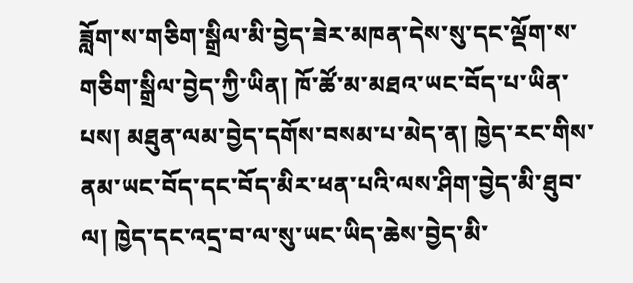ཟློག་ས་གཅིག་སྒྲིལ་མི་བྱེད་ཟེར་མཁན་དེས་སུ་དང་ལྡོག་ས་གཅིག་སྒྲིལ་བྱེད་ཀྱི་ཡིན། ཁོ་ཚོ་མ་མཐའ་ཡང་བོད་པ་ཡིན་པས། མཐུན་ལམ་བྱེད་དགོས་བསམ་པ་མེད་ན། ཁྱེད་རང་གིས་ནམ་ཡང་བོད་དང་བོད་མིར་ཕན་པའི་ལས་ཤིག་བྱེད་མི་ཐུབ་ལ། ཁྱེད་དང་འདྲ་བ་ལ་སུ་ཡང་ཡིད་ཆེས་བྱེད་མི་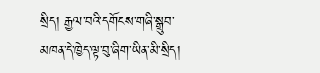སྲིད། རྒྱལ་བའི་དགོངས་གཞི་སྒྲུབ་མཁན་དེ་ཁྱེད་ལྟ་བུ་ཞིག་ཡིན་མི་སྲིད།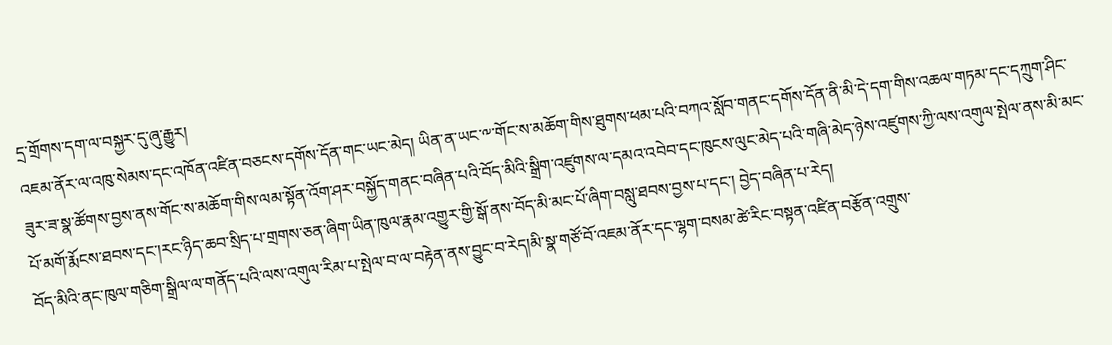དྲ་གྲོགས་དག་ལ་བསྐྱར་དུ་ཞུ་རྒྱུར།
འཇམ་ནོར་ལ་འཁུ་སེམས་དང་འཁོན་འཛིན་བཅངས་དགོས་དོན་གང་ཡང་མེད། ཡིན་ན་ཡང་༸་གོང་ས་མཆོག་གིས་ཐུགས་ཕམ་པའི་བཀའ་སློབ་གནང་དགོས་དོན་ནི་མི་དེ་དག་གིས་འཆལ་གཏམ་དང་དཀྲུག་ཤིང་ཟུར་ཟ་སྣ་ཚོགས་བྱས་ནས་གོང་ས་མཆོག་གིས་ལམ་སྟོན་འོག་ཤར་བསྐྱོད་གནང་བཞིན་པའི་བོད་མིའི་སྒྲིག་འཛུགས་ལ་དམའ་འབེབ་དང་ཁུངས་ལུང་མེད་པའི་གཞི་མེད་ཉེས་འཛུགས་ཀྱི་ལས་འགུལ་སྤེལ་ནས་མི་མང་པོ་མགོ་རྨོངས་ཐབས་དང་།རང་ཉིད་ཆབ་སྲིད་པ་གྲགས་ཅན་ཞིག་ཡིན་ཁུལ་རྣམ་འགྱུར་གྱི་སྒོ་ནས་བོད་མི་མང་པོ་ཞིག་བསླུ་ཐབས་བྱས་པ་དང་། བྱེད་བཞིན་པ་རེད།
བོད་མིའི་ནང་ཁུལ་གཅིག་སྒྲིལ་ལ་གནོད་པའི་ལས་འགུལ་རིམ་པ་སྤེལ་བ་ལ་བརྟེན་ནས་བྱུང་བ་རེད།མི་སྣ་གཙོ་བོ་འཇམ་ནོར་དང་ལྷག་བསམ་ཚེ་རིང་བསྟན་འཛིན་བརྩོན་འགྲུས་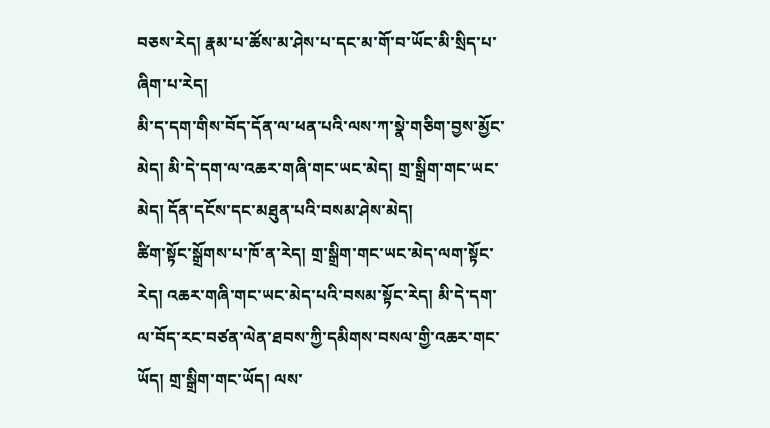བཅས་རེད། རྣམ་པ་ཚོས་མ་ཤེས་པ་དང་མ་གོ་བ་ཡོང་མི་སྲིད་པ་ཞིག་པ་རེད།
མི་ད་དག་གིས་བོད་དོན་ལ་ཕན་པའི་ལས་ཀ་སྣེ་གཅིག་བྱས་མྱོང་མེད། མི་དེ་དག་ལ་འཆར་གཞི་གང་ཡང་མེད། གྲ་སྒྲིག་གང་ཡང་མེད། དོན་དངོས་དང་མཐུན་པའི་བསམ་ཤེས་མེད།
ཚིག་སྟོང་སྒྲོགས་པ་ཁོ་ན་རེད། གྲ་སྒྲིག་གང་ཡང་མེད་ལག་སྟོང་རེད། འཆར་གཞི་གང་ཡང་མེད་པའི་བསམ་སྟོང་རེད། མི་དེ་དག་ལ་བོད་རང་བཙན་ལེན་ཐབས་ཀྱི་དམིགས་བསལ་གྱི་འཆར་གང་ཡོད། གྲ་སྒྲིག་གང་ཡོད། ལས་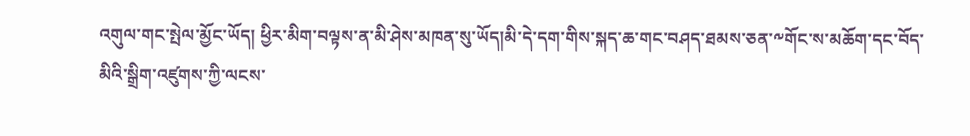འགུལ་གང་སྤེལ་མྱོང་ཡོད། ཕྱིར་མིག་བལྟས་ན་མི་ཤེས་མཁན་སུ་ཡོད།མི་དེ་དག་གིས་སྐད་ཆ་གང་བཤད་ཐམས་ཅན་༸གོང་ས་མཆོག་དང་བོད་མིའི་སྒྲིག་འཛུགས་ཀྱི་ལངས་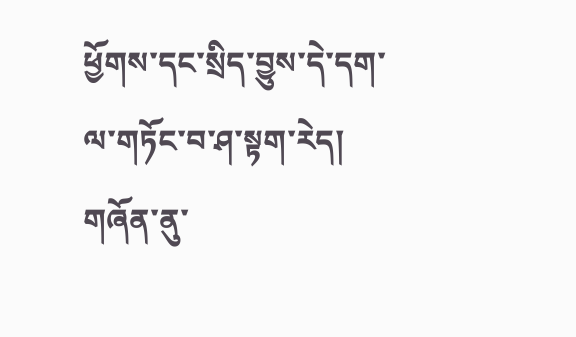ཕྱོགས་དང་སྲིད་བྱུས་དེ་དག་ལ་གཏོང་བ་ཤ་སྟག་རེད།
གཞོན་ནུ་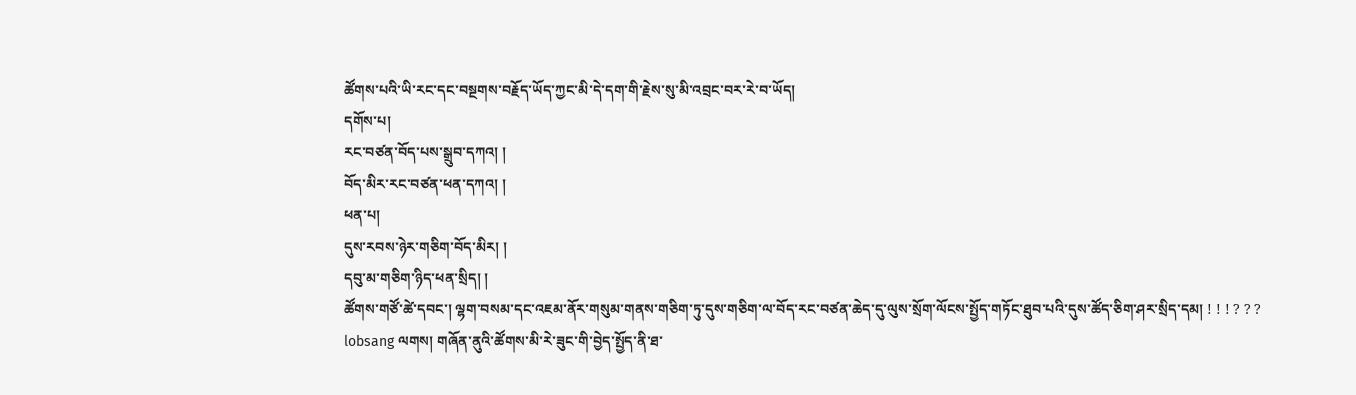ཚོགས་པའི་ཡི་རང་དང་བསྔགས་བརྗོད་ཡོད་ཀྱང་མི་དེ་དག་གི་རྗེས་སུ་མི་འབྲང་བར་རེ་བ་ཡོད།
དགོས་པ།
རང་བཙན་བོད་པས་སྒྲུབ་དཀའ། །
བོད་མིར་རང་བཙན་ཕན་དཀའ། །
ཕན་པ།
དུས་རབས་ཉེར་གཅིག་བོད་མིར། །
དབུ་མ་གཅིག་ཉིད་ཕན་སྲིད། །
ཚོགས་གཙོ་ཚེ་དབང་། ལྷག་བསམ་དང་འཇམ་ནོར་གསུམ་གནས་གཅིག་ཏུ་དུས་གཅིག་ལ་བོད་རང་བཙན་ཆེད་དུ་ལུས་སྲོག་ལོངས་སྤྱོད་གཏོང་ཐུབ་པའི་དུས་ཚོད་ཅིག་ཤར་སྲིད་དམ། ! ! ! ? ? ?
lobsang ལགས། གཞོན་ནུའི་ཚོགས་མི་རེ་ཟུང་གི་བྱེད་སྤྱོད་ནི་ཐ་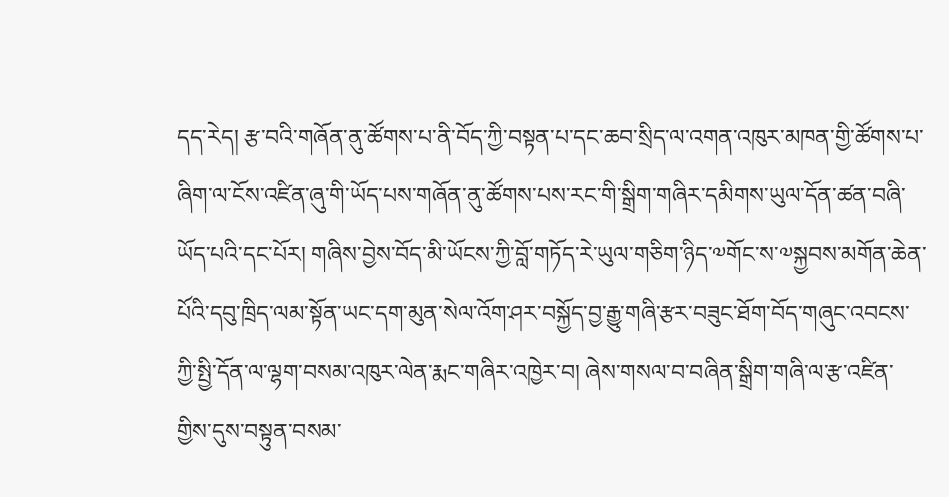དད་རེད། རྩ་བའི་གཞོན་ནུ་ཚོགས་པ་ནི་བོད་ཀྱི་བསྟན་པ་དང་ཆབ་སྲིད་ལ་འགན་འཁུར་མཁན་གྱི་ཚོགས་པ་ཞིག་ལ་ངོས་འཛིན་ཞུ་གི་ཡོད་པས་གཞོན་ནུ་ཚོགས་པས་རང་གི་སྒྲིག་གཞིར་དམིགས་ཡུལ་དོན་ཚན་བཞི་ཡོད་པའི་དང་པོར། གཞིས་བྱེས་བོད་མི་ཡོངས་ཀྱི་བློ་གཏོད་རེ་ཡུལ་གཅིག་ཉིད་༧གོང་ས་༧སྐྱབས་མགོན་ཆེན་པོའི་དབུ་ཁྲིད་ལམ་སྟོན་ཡང་དག་མུན་སེལ་འོག་ཤར་བསྐྱོད་བྱ་རྒྱུ་གཞི་རྩར་བཟུང་ཐོག་བོད་གཞུང་འབངས་ཀྱི་སྤྱི་དོན་ལ་ལྷག་བསམ་འཁུར་ལེན་རྨང་གཞིར་འཁྱེར་བ། ཞེས་གསལ་བ་བཞིན་སྒྲིག་གཞི་ལ་རྩ་འཛིན་གྱིས་དུས་བསྟུན་བསམ་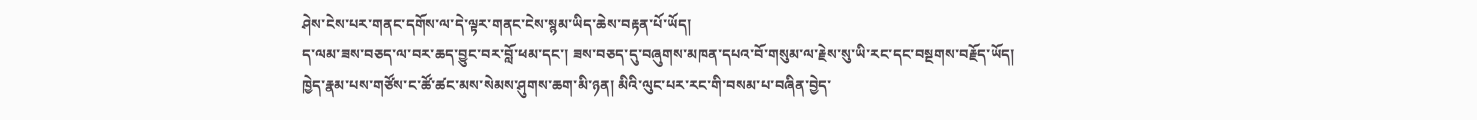ཤེས་ངེས་པར་གནང་དགོས་ལ་དེ་ལྟར་གནང་ངེས་སྙམ་ཡིད་ཆེས་བརྟན་པོ་ཡོད།
ད་ལམ་ཟས་བཅད་ལ་བར་ཆད་བྱུང་བར་བློ་ཕམ་དང་། ཟས་བཅད་དུ་བཞུགས་མཁན་དཔའ་བོ་གསུམ་ལ་རྗེས་སུ་ཡི་རང་དང་བསྔགས་བརྗོད་ཡོད། ཁྱེད་རྣམ་པས་གཙོས་ང་ཚོ་ཚང་མས་སེམས་ཤུགས་ཆག་མི་ཉན། མིའི་ལུང་པར་རང་གི་བསམ་པ་བཞིན་བྱེད་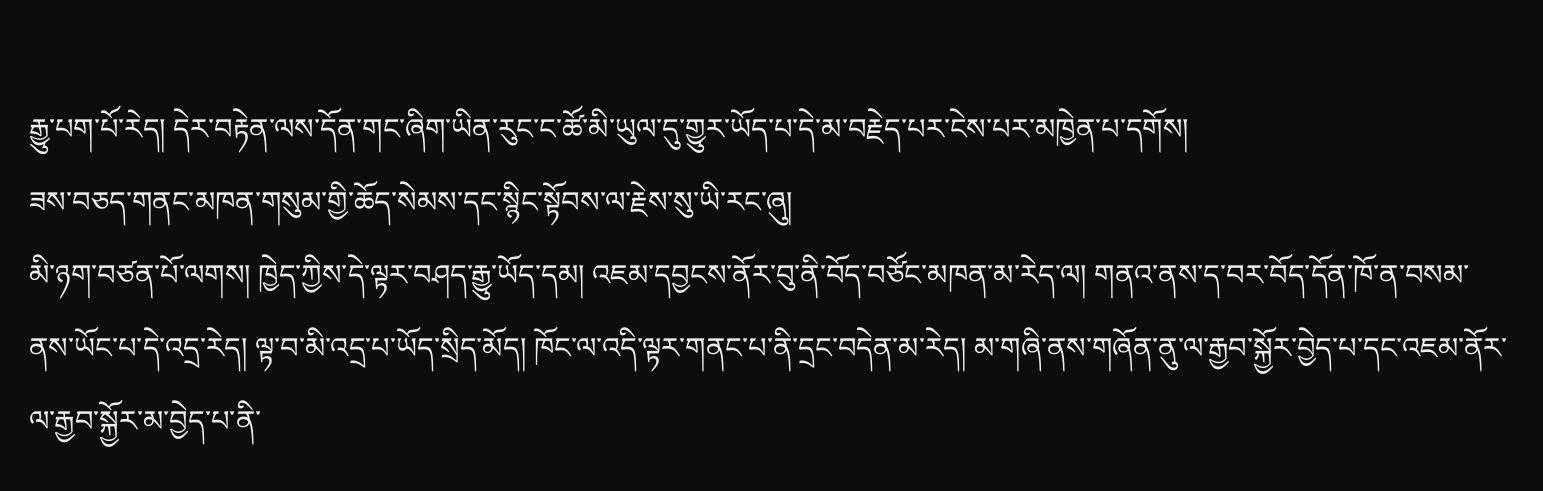རྒྱུ་པག་པོ་རེད། དེར་བརྟེན་ལས་དོན་གང་ཞིག་ཡིན་རུང་ང་ཚོ་མི་ཡུལ་དུ་གྱུར་ཡོད་པ་དེ་མ་བརྗེད་པར་ངེས་པར་མཁྱེན་པ་དགོས།
ཟས་བཅད་གནང་མཁན་གསུམ་གྱི་ཆོད་སེམས་དང་སྙིང་སྟོབས་ལ་རྗེས་སུ་ཡི་རང་ཞུ།
མི་ཉག་བཙན་པོ་ལགས། ཁྱེད་ཀྱིས་དེ་ལྟར་བཤད་རྒྱུ་ཡོད་དམ། འཇམ་དབྱངས་ནོར་བུ་ནི་བོད་བཙོང་མཁན་མ་རེད་ལ། གནའ་ནས་ད་བར་བོད་དོན་ཁོ་ན་བསམ་ནས་ཡོང་པ་དེ་འདྲ་རེད། ལྟ་བ་མི་འདྲ་པ་ཡོད་སྲིད་མོད། ཁོང་ལ་འདི་ལྟར་གནང་པ་ནི་དྲང་བདེན་མ་རེད། མ་གཞི་ནས་གཞོན་ནུ་ལ་རྒྱབ་སྐྱོར་བྱེད་པ་དང་འཇམ་ནོར་ལ་རྒྱབ་སྐྱོར་མ་བྱེད་པ་ནི་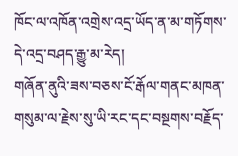ཁོང་ལ་འཁོན་འགྲེས་འདྲ་ཡོད་ན་མ་གཏོགས་དེ་འདྲ་བཤད་རྒྱུ་མ་རེད།
གཞོན་ནུའི་ཟས་བཅས་ངོ་རྒོལ་གནང་མཁན་གསུམ་ལ་རྗེས་སུ་ཡི་རང་དང་བསྔགས་བརྗོད་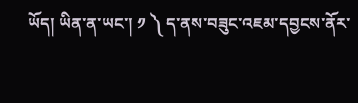ཡོད། ཡིན་ན་ཡང་། ༡ ༽ ད་ནས་བཟུང་འཇམ་དབྱངས་ནོར་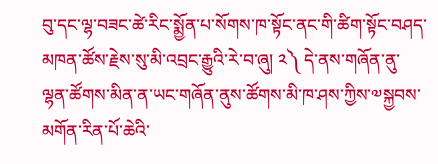བུ་དང་ལྷ་བཟང་ཚེ་རིང་སྨྱོན་པ་སོགས་ཁ་སྟོང་ནང་གི་ཚིག་སྟོང་བཤད་མཁན་ཚོས་རྗེས་སུ་མི་འབྲང་རྒྱུའི་རེ་བ་ཞུ། ༢༽ དེ་ནས་གཞོན་ནུ་ལྷན་ཚོགས་མིན་ན་ཡང་གཞོན་ནུས་ཚོགས་མི་ཁ་ཤས་ཀྱིས་༧སྐྱབས་མགོན་རིན་པོ་ཆེའི་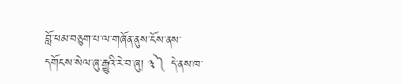བློ་ཕམ་བཅུག་པ་ལ་གཞོན་ནུས་ངོས་ནས་དགོངས་སེལ་ཞུ་རྒྱུའི་རེ་བ་ཞུ། ༣༽ དེ་ནས་ཁ་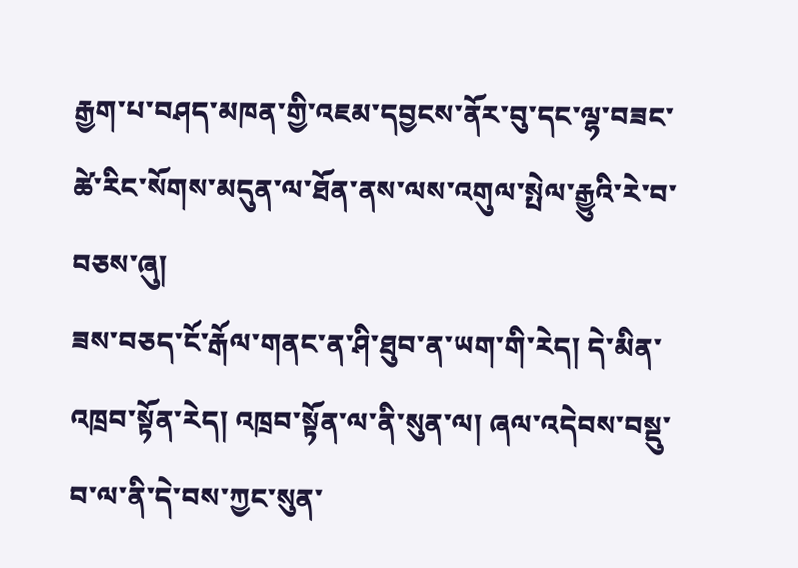རྒྱག་པ་བཤད་མཁན་གྱི་འཇམ་དབྱངས་ནོར་བུ་དང་ལྷ་བཟང་ཚེ་རིང་སོགས་མདུན་ལ་ཐོན་ནས་ལས་འགུལ་སྤེལ་རྒྱུའི་རེ་བ་བཅས་ཞུ།
ཟས་བཅད་ངོ་རྒོལ་གནང་ན་ཤི་ཐུབ་ན་ཡག་གི་རེད། དེ་མིན་འཁྲབ་སྟོན་རེད། འཁྲབ་སྟོན་ལ་ནི་སུན་ལ། ཞལ་འདེབས་བསྡུ་བ་ལ་ནི་དེ་བས་ཀྱང་སུན་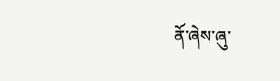ནོ་ཞེས་ཞུ་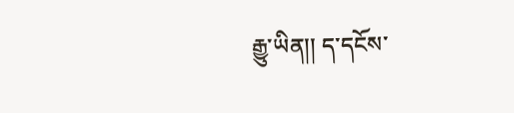རྒྱུ་ཡིན།། ད་དངོས་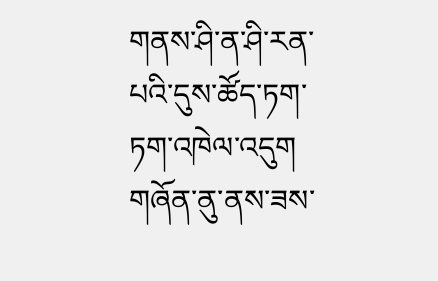གནས་ཤི་ན་ཤི་རན་པའི་དུས་ཚོད་ཏག་ཏག་འཁེལ་འདུག
གཞོན་ནུ་ནས་ཟས་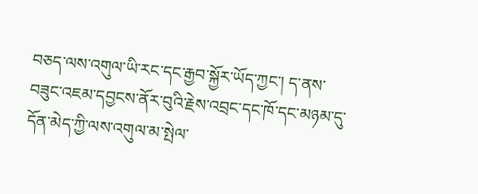བཅད་ལས་འགུལ་ཡི་རང་དང་རྒྱབ་སྐྱོར་ཡོད་ཀྱང་། ད་ནས་བཟུང་འཇམ་དབྱངས་ནོར་བུའི་རྗེས་འབྲང་དང་ཁོ་དང་མཉམ་དུ་དོན་མེད་ཀྱི་ལས་འགུལ་མ་སྤེལ་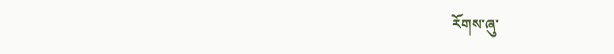རོགས་ཞུ་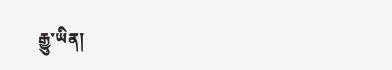རྒྱུ་ཡིན།